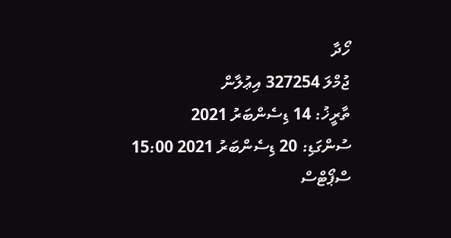ހޯދާ
ޖުމްލަ 327254 އިޢުލާން
ތާރީޚު: 14 ޑިސެންބަރު 2021
ސުންގަޑި: 20 ޑިސެންބަރު 2021 15:00
ސްޕޯޓްސް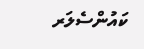ކައުންސެލަރ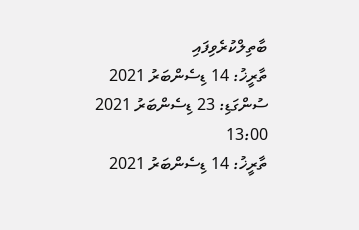ބާތިލްކުރެވިފައި
ތާރީޚު: 14 ޑިސެންބަރު 2021
ސުންގަޑި: 23 ޑިސެންބަރު 2021 13:00
ތާރީޚު: 14 ޑިސެންބަރު 2021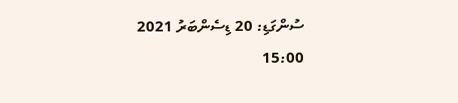ސުންގަޑި: 20 ޑިސެންބަރު 2021 15:00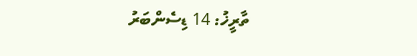ތާރީޚު: 14 ޑިސެންބަރު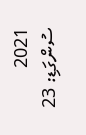2021
ސުންގަޑި: 23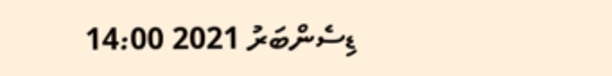ޑިސެންބަރު 2021 14:00